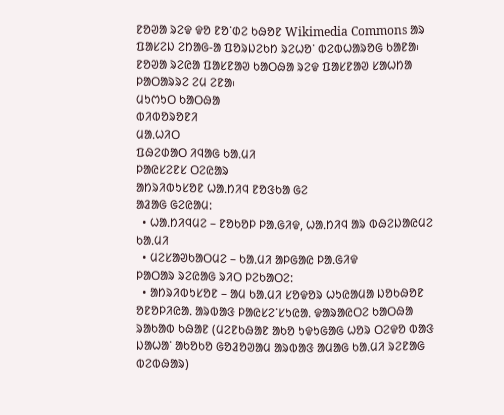ᱱᱚᱣᱟ ᱨᱮᱫ ᱫᱚ ᱱᱚᱸᱰᱮ ᱠᱷᱚᱱ Wikimedia Commons ᱟᱨ ᱯᱟᱥᱮᱡ ᱮᱴᱟᱜ-ᱟ ᱯᱚᱨᱡᱮᱠᱴ ᱨᱮᱦᱚᱸ ᱵᱮᱵᱦᱟᱨᱚᱜ ᱠᱟᱱᱟ᱾ ᱱᱚᱣᱟ ᱨᱮᱭᱟ ᱯᱟᱥᱱᱟᱣ ᱠᱟᱛᱷᱟ ᱨᱮᱫ ᱯᱟᱥᱱᱟᱣ ᱥᱟᱦᱴᱟ ᱞᱟᱛᱟᱨᱨᱮ ᱮᱢ ᱮᱱᱟ᱾
ᱢᱩᱬᱩᱛ ᱠᱟᱛᱷᱟ
ᱵᱤᱵᱚᱨᱚᱱᱤ
ᱢᱟᱹᱦᱤᱛ
ᱯᱷᱮᱰᱟᱛ ᱤᱧᱟᱜ ᱠᱟᱹᱢᱤ
ᱞᱟᱭᱥᱮᱱᱥ ᱛᱮᱭᱟᱨ
ᱟᱴᱨᱤᱵᱩᱥᱚᱱ ᱦᱟᱹᱴᱤᱧ ᱱᱚᱝᱠᱟ ᱜᱮ
ᱟᱲᱟᱜ ᱜᱮᱭᱟᱢ:
  • ᱦᱟᱹᱴᱤᱧᱢᱮ – ᱱᱚᱠᱚᱞ ᱞᱟᱹᱜᱤᱫ, ᱦᱟᱹᱴᱤᱧ ᱟᱨ ᱵᱷᱮᱡᱟᱭᱢᱮ ᱠᱟᱹᱢᱤ
  • ᱢᱮᱥᱟᱣᱠᱟᱛᱢᱮ – ᱠᱟᱹᱢᱤ ᱟᱞᱜᱟᱭ ᱞᱟᱹᱜᱤᱫ
ᱞᱟᱛᱟᱨ ᱨᱮᱭᱟᱜ ᱨᱤᱛ ᱞᱮᱠᱟᱛᱮ:
  • ᱟᱴᱨᱤᱵᱩᱥᱚᱱ – ᱟᱢ ᱠᱟᱹᱢᱤ ᱥᱚᱫᱚᱨ ᱦᱩᱭᱟᱢᱟ ᱡᱚᱠᱷᱚᱱ ᱚᱱᱚᱞᱤᱭᱟᱹ ᱟᱨᱵᱟᱝ ᱞᱟᱭᱥᱮᱸᱥᱩᱭᱟᱹ ᱫᱟᱨᱟᱭᱛᱮ ᱠᱟᱛᱷᱟ ᱨᱟᱠᱟᱵ ᱠᱷᱟᱱ (ᱢᱮᱱᱠᱷᱟᱱ ᱟᱠᱚ ᱩᱫᱩᱜᱟᱜ ᱦᱚᱨ ᱛᱮᱫᱚ ᱵᱟᱝ ᱡᱟᱦᱟᱸ ᱟᱠᱚᱠᱚ ᱜᱚᱲᱚᱣᱟᱢ ᱟᱨᱵᱟᱝ ᱟᱢᱟᱜ ᱠᱟᱹᱢᱤ ᱨᱮᱱᱟᱜ ᱵᱮᱵᱷᱟᱨ)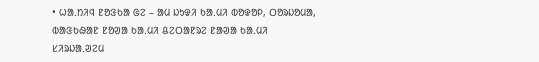• ᱦᱟᱹᱴᱤᱧ ᱱᱚᱝᱠᱟ ᱜᱮ – ᱟᱢ ᱡᱩᱫᱤ ᱠᱟᱹᱢᱤ ᱵᱚᱫᱚᱞ, ᱛᱚᱨᱡᱚᱢᱟ, ᱵᱟᱝᱠᱷᱟᱱ ᱱᱚᱣᱟ ᱠᱟᱹᱢᱤ ᱪᱮᱛᱟᱱᱨᱮ ᱱᱟᱣᱟ ᱠᱟᱹᱢᱤ ᱥᱤᱨᱡᱟᱹᱣᱮᱢ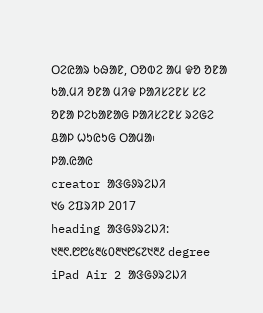ᱛᱮᱭᱟᱨ ᱠᱷᱟᱱ, ᱛᱚᱵᱮ ᱟᱢ ᱫᱚ ᱚᱱᱟ ᱠᱟᱹᱢᱤ ᱚᱱᱟ ᱢᱤᱫ ᱞᱟᱤᱥᱮᱱᱥ ᱥᱮ ᱚᱱᱟ ᱞᱮᱠᱟᱱᱟᱜ ᱞᱟᱤᱥᱮᱱᱥ ᱨᱮᱜᱮ ᱪᱟᱞ ᱦᱩᱭᱩᱜ ᱛᱟᱢᱟ᱾
ᱞᱟ.ᱭᱟᱭ
creator ᱟᱝᱜᱽᱨᱮᱡᱤ
᱑᱙ ᱮᱯᱨᱤᱞ 2017
heading ᱟᱝᱜᱽᱨᱮᱡᱤ: ᱑᱓᱖.᱘᱘᱕᱓᱕᱐᱓᱑᱘᱔᱗᱑᱓᱒ degree
iPad Air 2 ᱟᱝᱜᱽᱨᱮᱡᱤ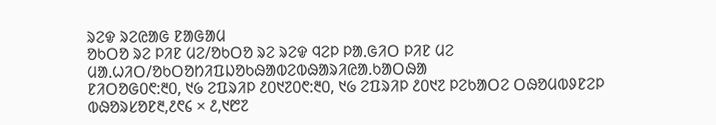ᱨᱮᱫ ᱨᱮᱭᱟᱜ ᱱᱟᱜᱟᱢ
ᱚᱠᱛᱚ ᱨᱮ ᱞᱤᱱ ᱢᱮ/ᱚᱠᱛᱚ ᱨᱮ ᱨᱮᱫ ᱧᱮᱞ ᱞᱟᱹᱜᱤᱛ ᱞᱤᱱ ᱢᱮ
ᱢᱟᱹᱦᱤᱛ/ᱚᱠᱛᱚᱴᱤᱯᱡᱚᱠᱷᱟᱵᱮᱵᱷᱟᱨᱤᱭᱟᱹᱠᱟᱛᱷᱟ
ᱱᱤᱛᱚᱜ᱐᱖:᱓᱐, ᱑᱙ ᱮᱯᱨᱤᱞ ᱒᱐᱑᱗᱐᱖:᱓᱐, ᱑᱙ ᱮᱯᱨᱤᱞ ᱒᱐᱑᱗ ᱞᱮᱠᱟᱛᱮ ᱛᱷᱚᱢᱵᱽᱱᱮᱞ ᱵᱷᱚᱨᱥᱚᱱ᱓,᱒᱖᱔ × ᱒,᱑᱘᱗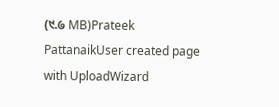(᱑.᱙ MB)Prateek PattanaikUser created page with UploadWizard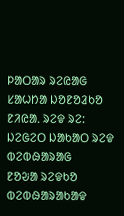ᱞᱟᱛᱟᱨ ᱨᱮᱭᱟᱜ ᱥᱟᱦᱴᱟ ᱡᱚᱱᱚᱲᱠᱚ ᱱᱤᱭᱟᱹ ᱨᱮᱫ ᱨᱮ:
ᱡᱮᱜᱮᱛ ᱡᱟᱠᱟᱛ ᱨᱮᱫ ᱵᱮᱵᱷᱟᱨᱟᱜ
ᱱᱚᱶᱟ ᱨᱮᱫᱠᱚ ᱵᱮᱵᱷᱟᱨᱟᱠᱟᱫ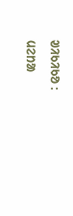ᱣᱤᱠᱤᱠᱚ :
ᱢᱮᱴᱟ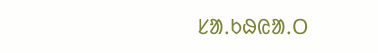ᱥᱟᱹᱠᱷᱭᱟᱹᱛ